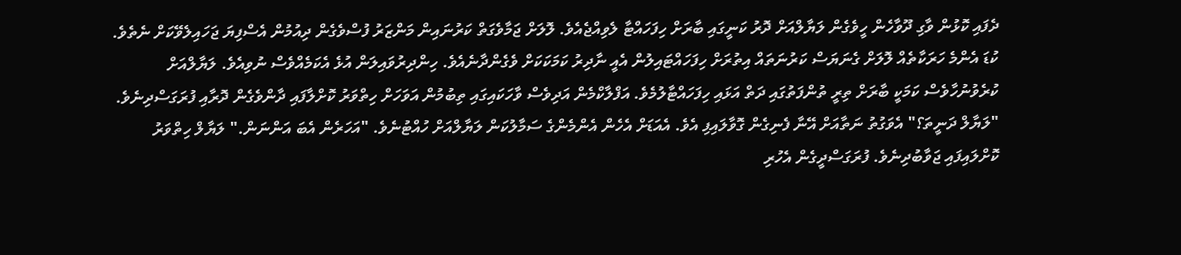ދެފައި ކޮޅުން ވާގި ދޫވާހެން ހީވެގެން ލަޔާލްއަށް ދޮރު ކަނީގައި ބާރަށް ހިފަހައްޓާ ލެވިއްޖެއެވެ. ލޮލަށް ޖަމާވެގަތް ކަރުނައިން މަންޒަރު ފުސްވެގެން ދިއުމުން އެސްފިޔަ ޖަހައިލެވޭކަށް ނެތެވެ. ކުޑަ އެންމެ ހަރަކާތެއް ލޮލަށް ގެނަޔަސް ކަރުނަތައް އިތުރަށް ހިފަހައްޓައިލުން އެއީ ނާދިރު ކަމަކަކަށް ވެގެންދާނެއެވެ. ހިންދިރުވައިލަން އުޅެ އެކަމެއްވެސް ނުވިއެވެ. ލަޔާލްއަށް ކުރެވުނުހާވެސް ކަމަކީ ބާރަށް ތިރީ ތުންފަތުގައި ދަތް އަޅައި ހިފަހައްޓާލުމެވެ. އަފްލާކްމެން އަދިވެސް ވާހަކައިގައި ތިބުމުން އަވަހަށް ހިތްވަރު ކޮށްލާފައި ދާންވެގެން ދޮރާއި ފުރަގަސްދިނެވެ.
"ލަޔާލް ދަނީތަ؟" އެވަގުތު ނަތާއަށް އޭނާ ފެނިގެން ގޮވާލައިފި އެވެ. އެއަޑަށް އެހެން އެންމެންގެ ސަމާލުކަން ލަޔާލްއަށް ހުއްޓުނެވެ. "އަހަރެން އެބަ އަންނަން." ލަޔާލް ހިތްވަރު ކޮށްލައިފައި ޖަވާބުދިނެވެ. ފުރަގަސްދީގެން އެހުރި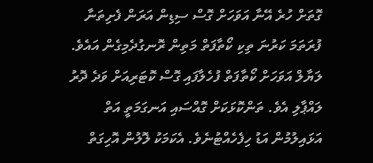ގޮތަށް ހުރެ އޭނާ އަވަހަށް ގޮސް ސިޑިން އަރަން ފެށިތަނާ ފުރަތަމަ ކަރުނަ ތިކި ކޯތާފަތް މަތިން ރޮނގުދެމިގެން އައެވެ. ލަޔާލް އަވަހަށް ކޯތާފަތް ފުހެލާފައި ގޮސް ކޮޓަރިއަށް ވަދެ ދޮރު ލައްޕާލި އެވެ. ތަންކޮޅަކަށް ގޮއްސައި އަނގަމަތީ އަތް އަޅައިލުމުން އަޑު ހިފެހެއްޓުނެވެ. އެކަމަކު ލޮލުން އޮހިގަތް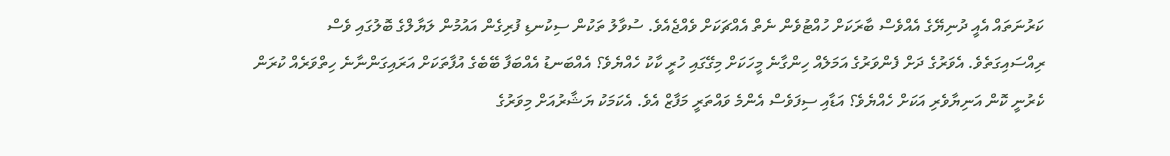ކަރުނަތައް އެއީ ދުނިޔޭގެ އެއްވެސް ބާރަކަށް ހުއްޓުވެން ނެތް އެއްޗަކަށް ވެއްޖެއެވެ. ސުވާލު ތަކުން ސިކުނޑި ފުރިގެން އައުމުން ލަޔާލްގެ ބޮލުގައި ވެސް ރިއްސައިގަތެވެ. އެވަރުގެ ދަށް ފެންވަރުގެ އަމަލެއް ހިންގާނެ މީހަކަށް މިގޭގައި ހުރީ ކާކު ހެއްޔެވެ؟ އެއްބަނޑު އެއްބަފާ ބޭބެގެ އުފާތަކަށް އަރައިގަންނާނެ ހިތްވަރެއް ކުރަން ކެރުނީ ކޮން އަނިޔާވެރި އަކަށް ހެއްޔެވެ؟ އަޑާއި ސިފަވެސް އެންމެ ވައްތަރީ މަފާޒް އެވެ. އެކަމަކު ޔަޝާރުއަށް މިވަރުގެ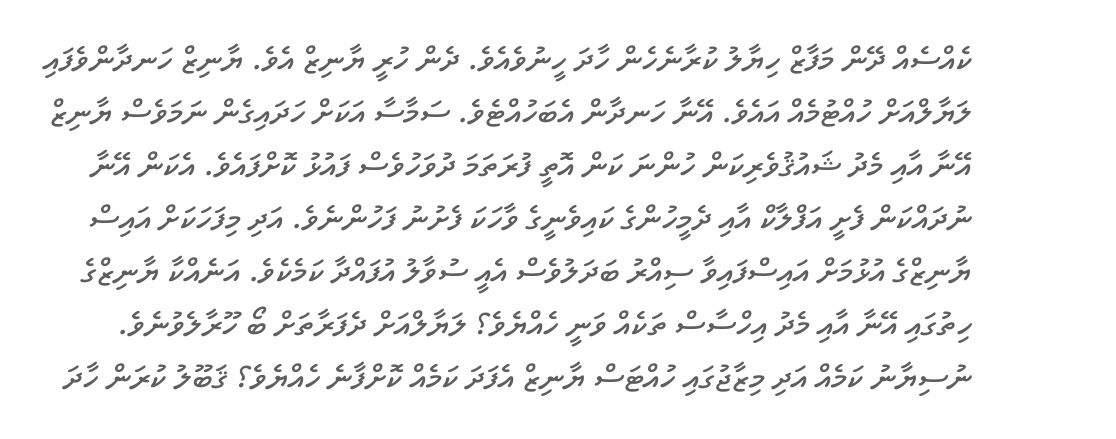ކެއްސެއް ދޭން މަފާޒް ހިޔާލު ކުރާނެހެން ހާދަ ހީނުވެއެވެ. ދެން ހުރީ ޔާނިޒް އެވެ. ޔާނިޒް ހަނދާންވެފައި ލަޔާލްއަށް ހުއްޓުމެއް އައެވެ. އޭނާ ހަނދާން އެބަހުއްޓެވެ. ސަމާސާ އަކަށް ހަދައިގެން ނަމަވެސް ޔާނިޒް އޭނާ އާއި މެދު ޝައުޤުވެރިކަން ހުންނަ ކަން އޮތީ ފުރަތަމަ ދުވަހުވެސް ފައުޅު ކޮށްފައެވެ. އެކަން އޭނާ ނުދައްކަން ފެށީ އަފްލާކް އާއި ދެމީހުންގެ ކައިވެނީގެ ވާހަކަ ފެށުނު ފަހުންނެވެ. އަދި މިފަހަކަށް އައިސް ޔާނިޒްގެ އުޅުމަށް އައިސްފައިވާ ސިއްރު ބަދަލުވެސް އެއީ ސުވާލު އުފައްދާ ކަމެކެވެ. އަނެއްކާ ޔާނިޒްގެ ހިތުގައި އޭނާ އާއި މެދު އިހްސާސް ތަކެއް ވަނީ ހެއްޔެވެ؟ ލަޔާލްއަށް ދެފަރާތަށް ބޯ ހޫރާލެވުނެވެ. ނުސިޔާނު ކަމެއް އަދި މިޒާޖުގައި ހުއްޓަސް ޔާނިޒް އެފަދަ ކަމެއް ކޮށްފާނެ ހެއްޔެވެ؟ ޤަބޫލު ކުރަން ހާދަ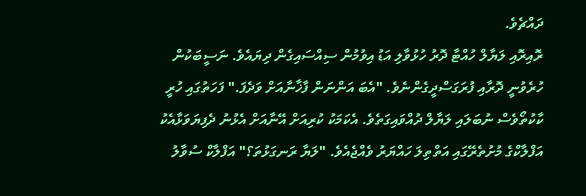ދައްޗެވެ.
ރޮއިރޮއި ލަޔާލް ހުއްޓާ ދޮރު ހުޅުވާލި އަޑު އިވުމުން ސިއްސައިގެން ދިޔައެވެ. ނަސީބަކުން ހުރެވުނީ ދޮރާއި ފުރަގަސްދީގެންނެވެ. "އެބަ އަންނަން ފާޚާނާއަށް ވަދެފަ." ފަހަތުގައި ހުރީ ކާކުތޯވެސް ނުބަލައި ލަޔާލް ދުއްވައިގަތެވެ. އެކަމަކު ކުރިއަށް އޭނާއަށް އެޅުނު ދެފިޔަވަޅާއެކު އަފްލާކްގެ މުށުތެރޭގައި އަތްތިލަ ހައްޔަރު ވެއްޖެއެވެ. "ލަޔާ ރަނގަޅުތަ؟" އަފްލާކް ސުވާލު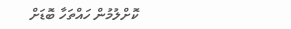ކޮށްލުމުން ހައްތަހާ ބޮޑަށް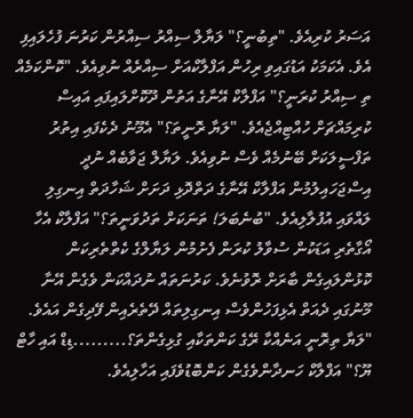އަސަރު ކުރިއެވެ. "ތިބުނީ؟" ލަޔާލް ސިއްރު ސިއްރުން ކަރުނަ ފުހެލައިފި އެވެ. އެކަމަކު އަޑުގައިވި ރިހުން އަފްލާކްއަށް ސިއްރެއް ނުވިއެވެ. "ކޮންކަމެއް ތި ސިއްރު ކުރަނީ؟" އަފްލާކް އޭނާގެ އަތުން ދޫކޮށްލައިފައި އައިސް ކުރިމައްޗަށް ހުއްޓިއްޖެއެވެ. "ލަޔާ ރޮނީތަ؟" އެމޫނު ދެކެފައި އިތުރު ތަފްސީލަކަށް ބޭނުމެއް ވެސް ނުވިއެވެ. ލަޔާލް ޖަވާބެއް ނުދީ އިސްޖަހައިލުމުން އަފްލާކް އޭނާގެ ދަތްދޮޅި ދަށަށް ޝަހާދަތް އިނގިލި ލައްވައި އުފުލާލިއެވެ. "ބުނެބަލަ! ތަނަކަށް ތަދުވަނީތަ؟" އަފްލާކް އެހާ އޯގާތެރި އަޑަކުން ސުވާލު ކުރަން ފެށުމުން ލަޔާލްގެ ކެތްތެރިކަން ކޮޅުންލައިގެން ބާރަށް ރޮވުނެވެ. ކަރުނަތައް ނުދައްކަން ވެގެން އޭނާ މޫނުގައި ދެއަތް އެޅިފަހުންވެސް އިނގިލިތައް ދޭތެރެއިން ފޭދިގެން އައެވެ.
"ލަޔާ ތިރޮނީ އަނެއްކާ ރޭގެ ކަންތަކާއި ގުޅިގެންތަ؟.........ޑިޑް އައި ހާޓް ޔޫ؟" އަފްލާކް ހަނދާންވެގެން ކަންބޮޑުވެފައި އަހާލިއެވެ.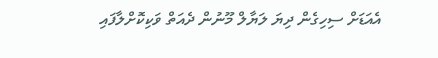އެއަޑަށް ސިހިގެން ދިޔަ ލަޔާލް މޫނުން ދެއަތް ވަކިކޮށްލާފައި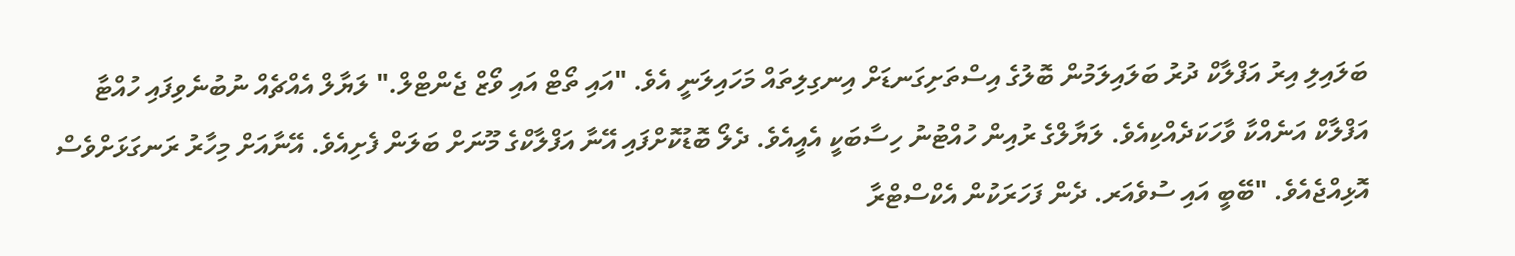ބަލައިލި އިރު އަފްލާކް ދުރު ބަލައިލަމުން ބޮލުގެ އިސްތަށިގަނޑަށް އިނގިލިތައް މަހައިލަނީ އެވެ. "އައި ތޯޓް އައި ވޯޒް ޖެންޓްލް." ލަޔާލް އެއްޗެއް ނުބުނެވިފައި ހުއްޓާ އަފްލާކް އަނެއްކާ ވާހަކަދެއްކިއެވެ. ލަޔާލްގެ ރުއިން ހުއްޓުނު ހިސާބަކީ އެއީއެވެ. ދެލޯ ބޮޑުކޮށްފައި އޭނާ އަފްލާކްގެ މޫނަށް ބަލަން ފެށިއެވެ. އޭނާއަށް މިހާރު ރަނގަޅަށްވެސް އޮޅިއްޖެއެވެ. "ބޭބީ އައި ސުވެއަރ. ދެން ފަހަރަކުން އެކްސްޓްރާ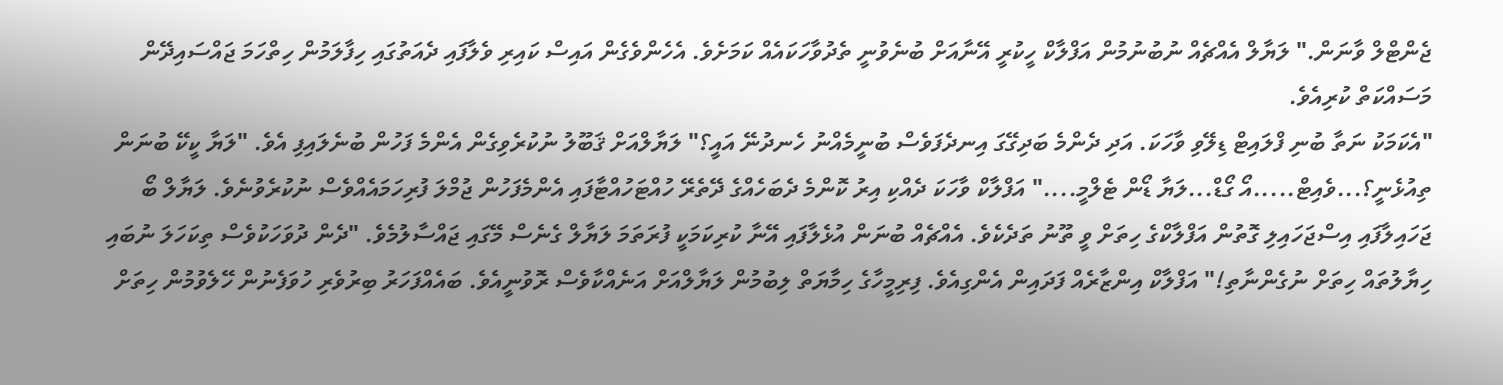ޖެންޓްލް ވާނަން." ލަޔާލް އެއްޗެއް ނުބުނުމުން އަފްލާކް ހީކުރީ އޭނާއަށް ބުނެވުނީ ތެދުވާހަކައެއް ކަމަށެވެ. އެހެންވެގެން އައިސް ކައިރި ވެލާފައި ދެއަތުގައި ހިފާލަމުން ހިތްހަމަ ޖައްސައިދޭން މަސައްކަތް ކުރިއެވެ.
"އެކަމަކު ނަތާ ބުނި ފްލައިޓް ޑިލޭވި ވާހަކަ. އަދި ދެންމެ ބަދިގޭގަ އިނދެފަވެސް ބުނީމެއްނު ހެނދުނޭ އައީ؟" ލަޔާލްއަށް ޤަބޫލު ނުކުރެވިގެން އެންމެ ފަހުން ބުނެލައިފި އެވެ. "ލަޔާ ކީކޭ ބުނަން ތިއުޅެނީ؟...ވެއިޓް.....އޯ ގޯޑް...ލަޔާ ޑޯން ޓެލްމީ...." އަފްލާކް ވާހަކަ ދެއްކި އިރު ކޮންމެ ދެބަހެއްގެ ދޭތެރޭ ހުއްޓަހުއްޓާފައި އެންމެފަހުން ޖުމްލަ ފުރިހަމައެއްވެސް ނުކުރެވުނެވެ. ލަޔާލް ބޯ ޖަހައިލާފައި އިސްޖަހައިލި ގޮތުން އަފްލާކްގެ ހިތަށް ވީ ތޫނު ތަދެކެވެ. އެއްޗެއް ބުނަން އުޅެލާފައި އޭނާ ކުރިކަމަކީ ފުރަތަމަ ލަޔާލް ގެނެސް މޭގައި ޖައްސާލުމެވެ. "ދެން ދުވަހަކުވެސް ތިކަހަލަ ނުބައި ހިޔާލުތައް ހިތަށް ނުގެންނާތި!" އަފްލާކް އިންޒާރެއް ފަދައިން އެންގިއެވެ. ފިރިމީހާގެ ހިމާޔަތް ލިބުމުން ލަޔާލްއަށް އަނެއްކާވެސް ރޮވުނީއެވެ. ބައެއްފަހަރު ބިރުވެރި ހުވަފެނުން ހޭލެވުމުން ހިތަށް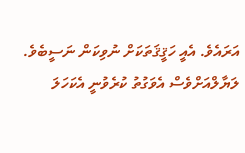އަރައެވެ. އެއީ ހަޤީޤަތަކަށް ނުވިކަން ނަސީބެވެ. ލަޔާލްއަށްވެސް އެވަގުތު ކުރެވުނީ އެކަހަލަ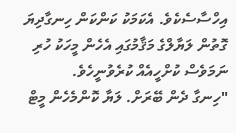އިހްސާސެކެވެ. އެކަމަކު ކަންކަން ހިނގާދިޔަ ގޮތުން ލަޔާލްގެ މަޤާމުގައި އެހެން މީހަކު ހުރި ނަމަވެސް ކުށްހީއެއް ކުރެވުނީހެވެ.
"ހިނގާ ދެން ބޭރަށް. ލަޔާ ކޮންމެހެން މީޓް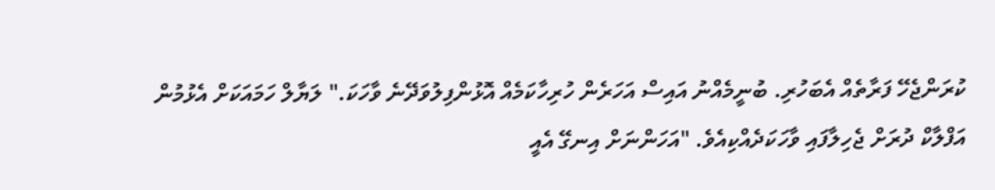ކުރަންޖެހޭ ފަރާތެއް އެބަހުރި. ބުނީމެއްނު އައިސް އަހަރެން ހުރިހާކަމެއް އޮޅުންފިލުވަދޭނެ ވާހަކަ." ލަޔާލް ހަމައަކަށް އެޅުމުން އަފްލާކް ދުރަށް ޖެހިލާފައި ވާހަކަދެއްކިއެވެ. "އަހަންނަށް އިނގޭ އެއީ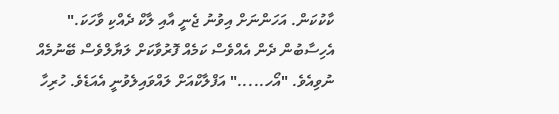ކާކުކަން. އަހަންނަށް އިވުނު ޖެނީ އާއި ލާކް ދެއްކި ވާހަކަ." އެހިސާބުން ދެން އެއްވެސް ކަމެއް ފޮރުވާކަށް ލަޔާލްވެސް ބޭނުމެއް ނުވިއެވެ. "އޯހ....." އަފްލާކްއަށް ލައްވައިލެވުނީ އެއަޑެވެ. ހުރިހާ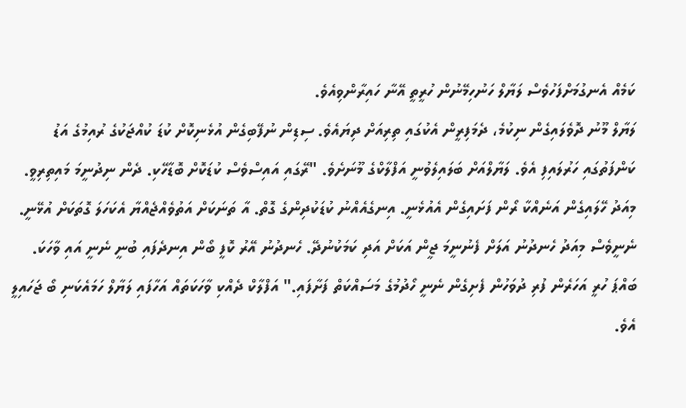ކަމެއް އެނގުމަށްފަހުވެސް ލަޔާލް ހަނުހިމޭނުން ހުރީތީ އޭނާ ހައިރާންވިއެވެ.
ލަޔާލް މޫނު ދޮވެލައިގެން ނިކުމެ، ދެމަފިރީން އެކުގައި ތިރިއަށް ދިޔައެވެ. ސިޑިން ނުފޭބިގެން އުޅެނިކޮށް ކުޑަ ކުއްޖަކުގެ ރުއިމުގެ އަޑު ކަންފަތުގައި ހަރުލައިފި އެވެ. ލަޔާލްއަށް ބަލައިލެވުނީ އަފްލާކްގެ މޫނަށެވެ. "ރޭގައި އައިސްވެސް ކުޑަކޮށް ބޮޑާހޭކި. ދެން ނިދުނީމަ މައިތިރިވީ. މިއަދު ހޭލައިގެން އަނެއްކާ ރޯން ފަށައިގެން އެއުޅެނީ. އިނގެއެއްނު ކުޑަކުދިންގެ ގޮތް. އާ ތަނަކަށް އަތުވެއްޖެއްޔާ އެކަހަލަ ގޮތަކަށް އުޅޭނީ. ނެނީވެސް މިއަދު ހެނދުނު އަލަށް ފެނުނީމަ ޖީން އަކަށް އަދި ކަމަކުނުދޭ. ހެނދުނު އޭރު ކޮފީ ބޯން އިނދެފައި ބުނީ ނެނީ އައި ވާހަކަ. ބައްޕަ ހުރީ އަހަރެން ފުރި ދުވަހުން ފެށިގެން ނެނީ ހޯދުމުގެ މަސައްކަތް ފަށާފައި." އަފްލާކް ދެއްކި ވާހަކަތައް އަހާފައި ލަޔާލް ހަމައެކަނި ބޯ ޖަހައިލީ އެވެ.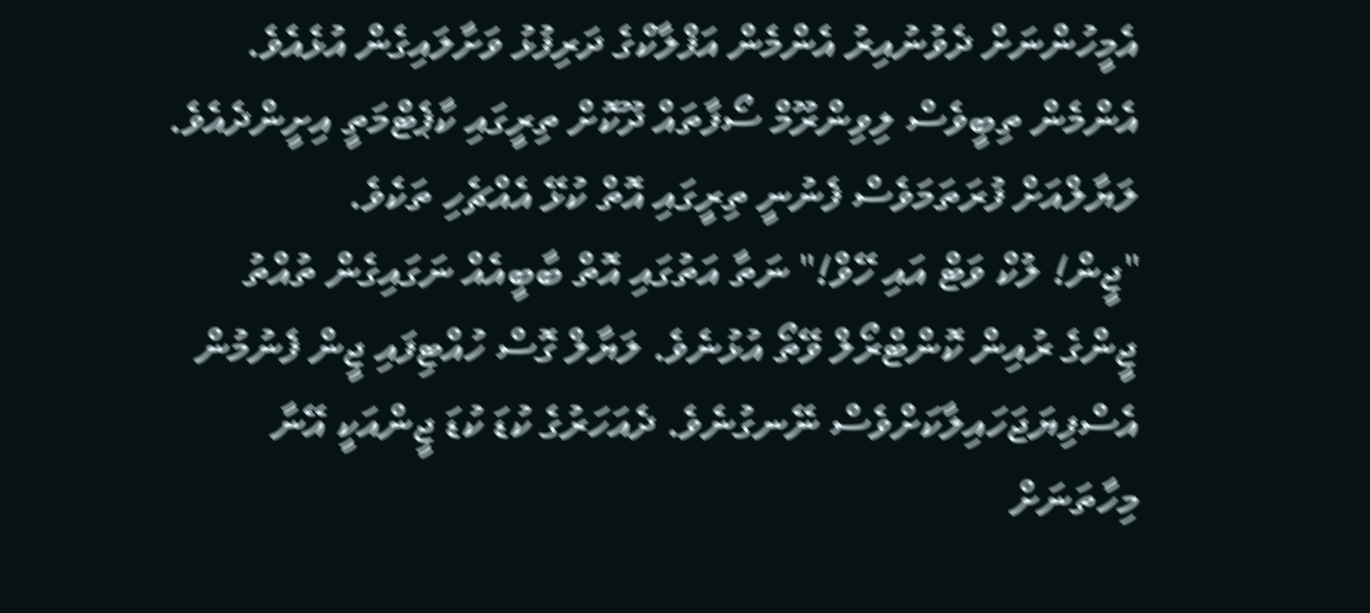އެމީހުންނަށް ދެވުނުއިރު އެންމެން އަފްލާކްގެ ދަރިފުޅު ވަށާލައިގެން އުޅެއެވެ. އެންމެން ތިބީވެސް ލިވިންރޫމް ސޯފާތައް ދޫކޮށް ތިރީގައި ކާޕެޓްމަތީ އިށީންދެއެވެ. ލަޔާލްއަށް ފުރަތަމަވެސް ފެނުނީ ތިރީގައި އޮތް ކުޅޭ އެއްޗެހި ތަކެވެ.
"ޖީން! ލުކް ވަޓް އައި ހޭވް!" ނަތާ އަތުގައި އޮތް ބާބީއެއް ނަގައިގެން ތުއްތު ޖީންގެ ރުއިން ކޮންޓްރޯލް ވޭތޯ އުޅުނެވެ. ލަޔާލް ގޮސް ހުއްޓިފައި ޖީން ފެނުމުން އެސްފިޔަޖަހައިލާކަށްވެސް ނޭނގުނެވެ. ދެއަހަރުގެ ކުޑަ ކުޑަ ޖީންއަކީ އޭނާ މިހާތަނަށް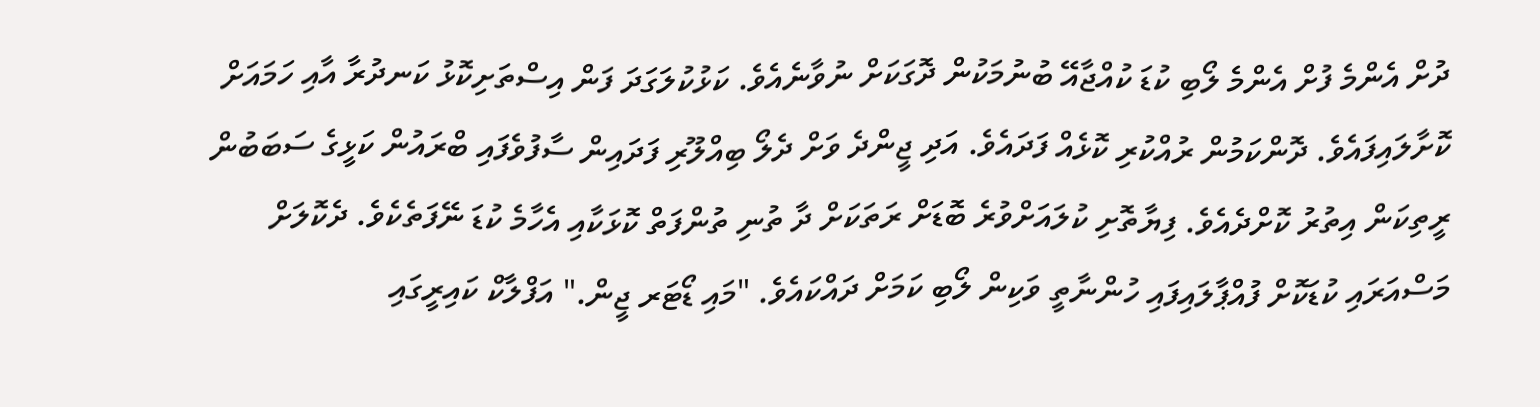ދުށް އެންމެ ފުށް އެންމެ ލޯބި ކުޑަ ކުއްޖާއޭ ބުނުމަކުން ދޮގަކަށް ނުވާނެއެވެ. ކަޅުކުލަގަދަ ފަން އިސްތަށިކޮޅު ކަނދުރާ އާއި ހަމައަށް ކޮށާލައިފައެވެ. ދޮންކަމުން ރުއްކުރި ކޮޅެއް ފަދައެވެ. އަދި ޖީންދެ ވަށް ދެލޯ ބިއްލޫރި ފަދައިން ސާފުވެފައި ބްރައުން ކަޅީގެ ސަބަބުން ރީތިކަން އިތުރު ކޮށްދެއެވެ. ފިޔާތޮށި ކުލައަށްވުރެ ބޮޑަށް ރަތަކަށް ދާ ތުނި ތުންފަތް ކޮޅަކާއި އެހާމެ ކުޑަ ނޭފަތެކެވެ. ދެކޮލަށް މަސްއަރައި ކުޑަކޮށް ފުއްޕާލައިފައި ހުންނާތީ ވަކިން ލޯބި ކަމަށް ދައްކައެވެ. "މައި ޑޯޓަރ ޖީން." އަފްލާކް ކައިރީގައި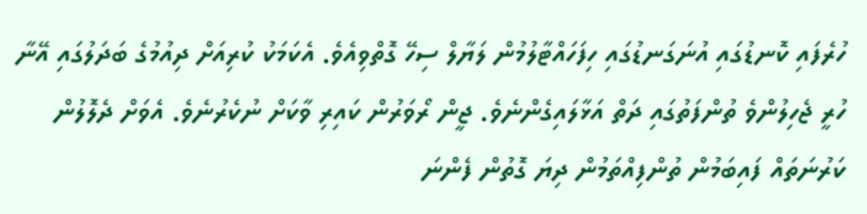ހުރެފައި ކޮނޑުގައި އުނަގަނޑުގައި ހިފަހައްޓާލުމުން ލަޔާލް ސިހޭ ގޮތްވިއެވެ. އެކަމަކު ކުރިއަށް ދިއުމުގެ ބަދަލުގައި އޭނާ ހުރީ ޖެހިލުންވެ ތުންފަތުގައި ދަތް އަޅާލައިގެންނެވެ. ޖީން ރޯވަރުން ކައިރި ވާކަށް ނުކެރުނެވެ. އެވަށް ދެލޮލުން ކަރުނަތައް ފައިބަމުން ތުންފިއްތަމުން ދިޔަ ގޮތުން ފެންނަ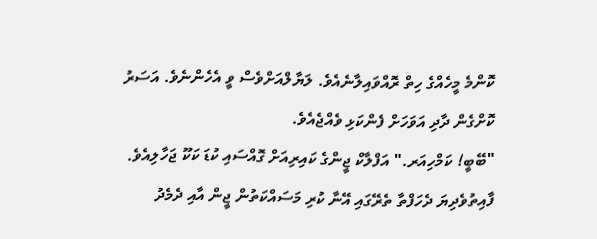ކޮންމެ މީހެއްގެ ހިތް ރޮއްވައިލާނެއެވެ. ލަޔާލްއަށްވެސް ވީ އެހެންނެވެ. އަސަރު ކޮށްގެން ދާދި އަވަހަށް ފެންކަޅި ވެއްޖެއެވެ.
"ބޭބީ! ކަމްހިއަރ." އަފްލާކް ޖީންގެ ކައިރިއަށް ގޮއްސައި ކުޑަ ކަކޫ ޖަހާލިއެވެ. ފާއިތުވެދިޔަ ދެހަފްތާ ތެރޭގައި އޭނާ ކުރި މަސައްކަތުން ޖީން އާއި ދެމެދު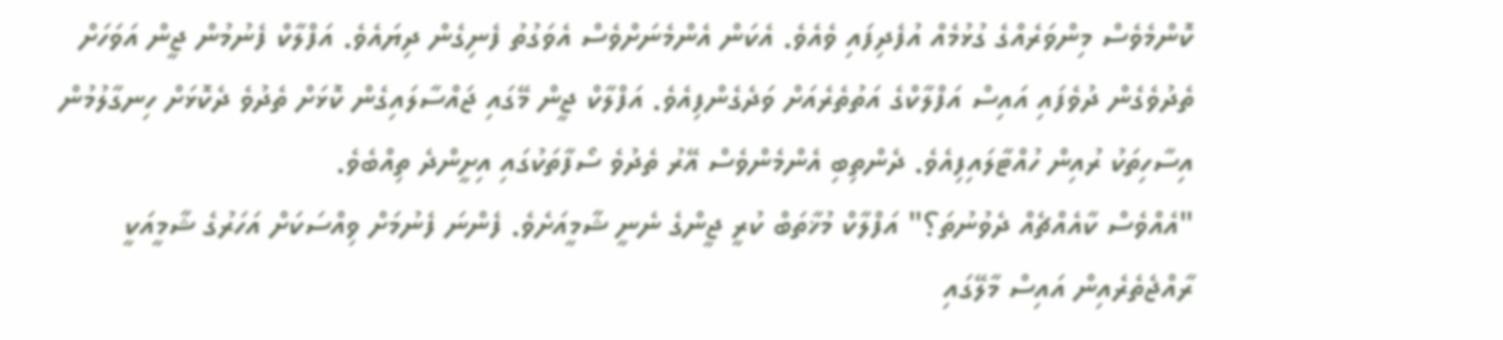ކޮންމެވެސް މިންވަރެއްގެ ގުޅުމެއް އުފެދިފައި ވެއެވެ. އެކަން އެންމެނަށްވެސް އެވަގުތު ފެނިގެން ދިޔައެވެ. އަފްލާކް ފެނުމުން ޖީން އަވަހަށް ތެދުވެގެން ދުވެފައި އައިސް އަފްލާކްގެ އަތުތެރެއަށް ވަދެގެންފިއެވެ. އަފްލާކް ޖީން މޭގައި ޖައްސާލައިގެން ކޮޅަށް ތެދުވެ ދެކޮޅަށް ހިނގާލުމުން އިސާހިތަކު ރުއިން ހުއްޓާލައިފިއެވެ. ދެންތިބި އެންމެންވެސް އޭރު ތެދުވެ ސޯފާތަކުގައި އިށީންދެ ތިއްބެވެ.
"އެއްވެސް ކާއެއްޗެއް ދެވުނުތަ؟" އަފްލާކް މުޚާތަބް ކުރީ ޖީންގެ ނެނީ ޝާމީއަށެވެ. ފެންނަ ފެނުމަށް ވިއްސަކަށް އަހަރުގެ ޝާމީއަކީ ރާއްޖެތެރެއިން އައިސް މާލޭގައި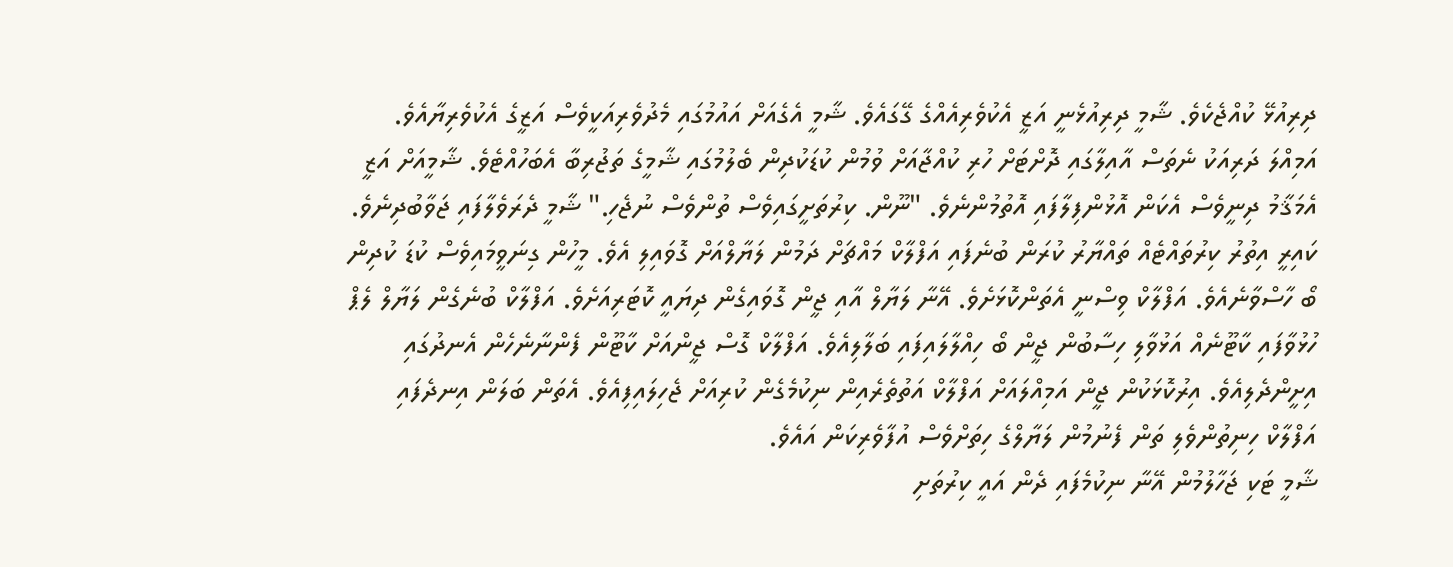ދިރިއުޅޭ ކުއްޖެކެވެ. ޝާމީ ދިރިއުޅެނީ އަޒީ އެކުވެރިއެއްގެ ގޭގައެވެ. ޝާމީ އެގެއަށް އައުމުގައި މެދުވެރިއަކީވެސް އަޒީގެ އެކުވެރިޔާއެވެ. އަމިއްލަ ދަރިއަކު ނެތަސް އާއިލާގައި ދޮށްޓަށް ހުރި ކުއްޖާއަށް ވުމުން ކުޑަކުދިން ބެލުމުގައި ޝާމީގެ ތަޖުރިބާ އެބަހުއްޓެވެ. ޝާމީއަށް އަޒީ އެމަޤާމު ދިނީވެސް އެކަން އޮޅުންފިލާފައި އޮތުމުންނެވެ. "ނޫން. ކިރުތަށީގައިވެސް ތުންވެސް ނުޖެހި." ޝާމީ ދެރަވެލާފައި ޖަވާބުދިނެވެ. ކައިރީ އިތުރު ކިރުތައްޓެއް ތައްޔާރު ކުރަން ބުނެފައި އަފްލާކް މައްޗަށް ދަމުން ލަޔާލްއަށް ގޮވައިލި އެވެ. މީހުން ގިނަވީމައިވެސް ކުޑަ ކުދިން ބޯ ހާސްވާނެއެވެ. އަފްލާކް ވިސްނީ އެތަންކޮޅަށެވެ. އޭނާ ލަޔާލް އާއި ޖީން ގޮވައިގެން ދިޔައީ ކޮޓަރިއަށެވެ. އަފްލާކް ބުނެގެން ލަޔާލް ލެޕް ހުޅުވާފައި ކާޓޫނެއް އަޅުވާލި ހިސާބުން ޖީން ބޯ ހިއްލާލައިފައި ބަލާލިއެވެ. އަފްލާކް ގޮސް ޖީންއަށް ކާޓޫން ފެންނާނެހެން އެނދުގައި އިށީންދެލިއެވެ. އިރުކޮޅަކުން ޖީން އަމިއްލައަށް އަފްލާކް އަތުތެރެއިން ނިކުމެގެން ކުރިއަށް ޖެހިލައިފިއެވެ. އެތަން ބަލަން އިނދެފައި އަފްލާކް ހިނިތުންވެލި ތަން ފެނުމުން ލަޔާލްގެ ހިތަށްވެސް އުފާވެރިކަން އައެވެ.
ޝާމީ ޓަކި ޖަހާލުމުން އޭނާ ނިކުމެފައި ދެން އައީ ކިރުތަށި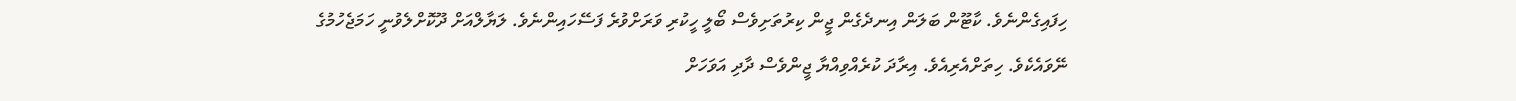ހިފައިގެންނެވެ. ކާޓޫން ބަލަން އިނދެގެން ޖީން ކިރުތަށިވެސް ބޯލީ ހީކުރި ވަރަށްވުރެ ފަސޭހައިންނެވެ. ލަޔާލްއަށް ދޫކޮށްލެވުނީ ހަމަޖެހުމުގެ ނޭވައެކެވެ. ހިތަށްއެރިއެވެ. އިރާދަ ކުރެއްވިއްޔާ ޖީންވެސް ދާދި އަވަހަށް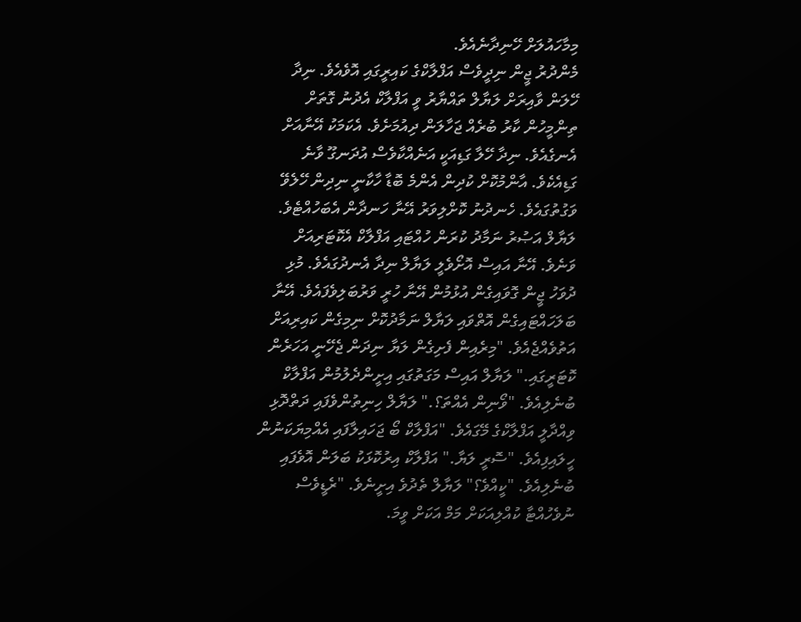މިމާހައުލަށް ހޭނިދާނެއެވެ.
މެންދުރު ޖީން ނިދީވެސް އަފްލާކްގެ ކައިރީގައި އޮވެއެވެ. ނިދާ ހޭލަން ވާއިރަށް ލަޔާލް ތައްޔާރު ވީ އަފްލާކް އެދުނު ގޮތަށް ތިންމީހުން ކާރު ބުރެއް ޖަހާލަން ދިއުމަށެވެ. އެކަމަކު އޭނާއަށް އެނގެއެވެ. ނިދާ ހޭލާ ގަޑިއަކީ އަނެއްކާވެސް އުދަނގޫ ވާނެ ގަޑިއެކެވެ. އާންމުކޮށް ކުދިން އެންމެ ބޮޑާ ހާކާނީ ނިދިން ހޭލެވޭ ވަގުތުގައެވެ. ހެނދުނު ކޮށްލިވަރު އޭނާ ހަނދާން އެބަހުއްޓެވެ.
ލަޔާލް އަޞުރު ނަމާދު ކުރަން ހުއްޓައި އަފްލާކް އެކޮޓަރިއަށް ވަނެވެ. އޭނާ އައިސް އޮށޯވެލީ ލަޔާލް ނިދާ އެނދުގައެވެ. މުޅި ދުވަހު ޖީން ގޮވައިގެން އުޅުމުން އޭނާ ހުރީ ވަރުބަލިވެފައެވެ. އޭނާ ބަލަހައްޓައިގެން އޮތްވައި ލަޔާލް ނަމާދުކޮށް ނިމިގެން ކައިރިއަށް އަތުވެއްޖެއެވެ. "މިރެއިން ފެށިގެން ލަޔާ ނިދަން ޖެހޭނީ އަހަރެން ކޮޓަރީގައި." ލަޔާލް އައިސް މަގަތުގައި އިށީންދެލުމުން އަފްލާކް ބުނެލިއެވެ. "ވޯނިން އެއްތަ؟." ލަޔާލް ހިނިތުންވެފައި ދަތްދޮޅި ވިއްދާލީ އަފްލާކްގެ މޭގައެވެ. "އަފްލާކް ބޯ ޖަހައިލާފައި އެއްމިޔަކަނުން ހީލައިފިއެވެ. "ސޮރީ ލަޔާ." އަފްލާކް އިރުކޮޅަކު ބަލަން އޮވެފައި ބުނެލިއެވެ. "ކީއްވެ؟" ލަޔާލް ތެދުވެ އިށީނެވެ. "ރެޑީވެސް ނުވެހުއްޓާ ކުއްލިއަކަށް މަމް އަކަށް ވީމަ.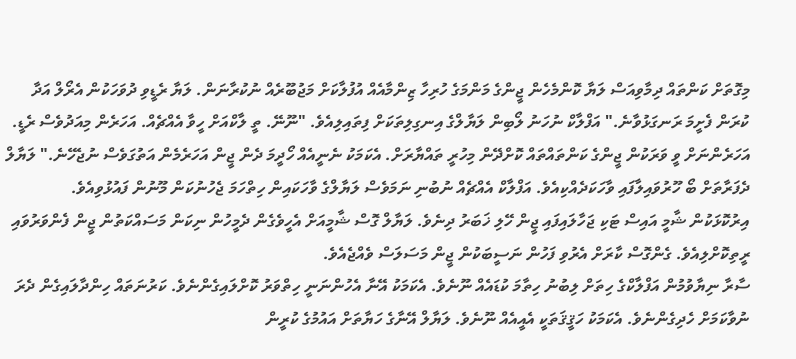މިގޮތަށް ކަންތައް ދިމާވިއަސް ލަޔާ ކޮންމެހެން ޖީންގެ މަންމަގެ ހުރިހާ ޒިންމާއެއް އުފުލާކަށް މަޖުބޫރެއް ނުކުރާނަން. ލަޔާ ރެޑީވި ދުވަހަކުން އެރޯލް އަދާ ކުރަން ފެށީމަ ރަނގަޅުވާނެ." އަފްލާކް ނުހަނު ލޯބިން ލަޔާލްގެ އިނގިލިތަކަށް ފިތައިލިއެވެ. "ނޫނޭ. ތީ ލާކްއަށް ހީވާ އެއްޗެއް. އަހަރެން މިއަދުވެސް ރެޑީ. އަހަރެންނަށް ވީ ވަރަކުން ޖީންގެ ކަންތައްތައް ކޮށްދޭން މިހުރީ ތައްޔާރަށް. އެކަމަކު ނެނީއެއް ހޯދީމަ ދެން ޖީން އަހަރެމެން އަތުގަވެސް ނުޖެހޭނެ." ލަޔާލް ދެފަރާތަށް ބޯ ހޫރުވައިލާފައި ވާހަކަދެއްކިއެވެ. އަފްލާކް އެއްޗެއް ނުބުނި ނަމަވެސް ލަޔާލްގެ ވާހަކައިން ހިތްހަމަ ޖެހުނުކަން މޫނުން ފައުޅުވިއެވެ.
އިރުކޮޅަކުން ޝާމީ އައިސް ޓަކި ޖަހާލައިފައި ޖީން ހޭލި ޚަބަރު ދިނެވެ. ލަޔާލް ގޮސް ޝާމީއަށް އެހީވެގެން ދެމީހުން ނިކަން މަސައްކަތުން ޖީން ފެންވަރުވައި ރީތިކޮށްލިއެވެ. ގެންގޮސް ކާރަށް އެރުވި ފަހުން ނަސީބަކުން ޖީން މަސަލަސް ވެއްޖެއެވެ.
ސާރާ ނިޔާވުމުން އަފްލާކްގެ ހިތަށް ލިބުނު ހިތާމަ ކުޑައެއް ނޫނެވެ. އެކަމަކު އޭނާ އެހުންނަނީ ހިތްވަރު ކޮށްލައިގެންނެވެ. ކަރުނަތައް ހިންދާލައިގެން ދެރަ ނުވާކަމަށް ހެދިގެންނެވެ. އެކަމަކު ހަޤީޤަތަކީ އެއީއެއް ނޫނެވެ. ލަޔާލް އޭނާގެ ހަޔާތަށް އައުމުގެ ކުރީން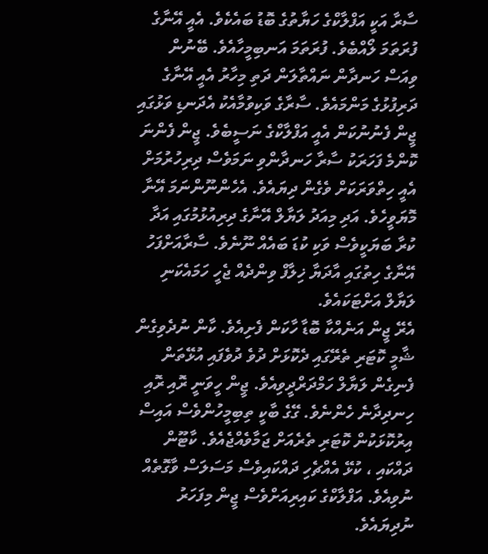ސާރާ އަކީ އަފްލާކްގެ ހަޔާތުގެ ބޮޑު ބައެކެވެ. އެއީ އޭނާގެ ފުރަތަމަ ލޯއްބެވެ. ފުރަތަމަ އަނބިމީހާއެވެ. ބޭނުން ވިއަސް ހަނދާން ނައްތާލަން ދަތި މިހާރު އެއީ އޭނާގެ ދަރިފުޅުގެ މަންމައެވެ. ސާރާގެ ވަކިވުމާއެކު އެދަނޑި ވަޅުގައި ޖީން ފެނުނުކަން އެއީ އަފްލާކްގެ ނަސީބެވެ. ޖީން ފެންނަ ކޮންމެ ފަހަރަކު ސާރާ ހަނދާންވި ނަމަވެސް ދިރިހުރުމަށް އެއީ ހިތްވަރަކަށް ވެގެން ދިޔައެވެ. އެހެންނޫންނަމަ އޭނާ މޮޔަވީހެވެ. އަދި މިއަދު ލަޔާލް އޭނާގެ ދިރިއުޅުމުގައި އަދާ ކުރާ ބަޔަކީވެސް ވަކި ކުޑަ ބައެއް ނޫނެވެ. ސާރާއަށްފަހު އޭނާގެ ހިތުގައި އާދަޔާ ޚިލާފް ވިންދެއް ޖެހީ ހަމައެކަނި ލަޔާލް އަށްޓަކައެވެ.
އެރޭ ޖީން އަނެއްކާ ބޮޑާ ހާކަން ފެށިއެވެ. ކާން ނުދެވިގެން ޝާމީ ކޮޓަރި ތެރޭގައި ދެކޮޅަށް ދުވެ ދުވެފައި އުޅޭތަން ފެނިގެން ލަޔާލް ހަމްދަރްދީވިއެވެ. ޖީން ހީވަނީ ރޮއި ރޮއި ހިނދިދާނެ ހެންނެވެ. ގޭގެ ބާކީ ތިބިމީހުންވެސް އައިސް އިރުކޮޅަކުން ކޮޓަރި ތެރެއަށް ޖަމާވެއްޖެއެވެ. ކާޓޫން ދައްކައި ، ކުޅޭ އެއްޗެހި ދައްކައިވެސް މަސަލަސް ވާގޮތެއް ނުވިއެވެ. އަފްލާކްގެ ކައިރިއަށްވެސް ޖީން މިފަހަރު ނުދިޔައެވެ.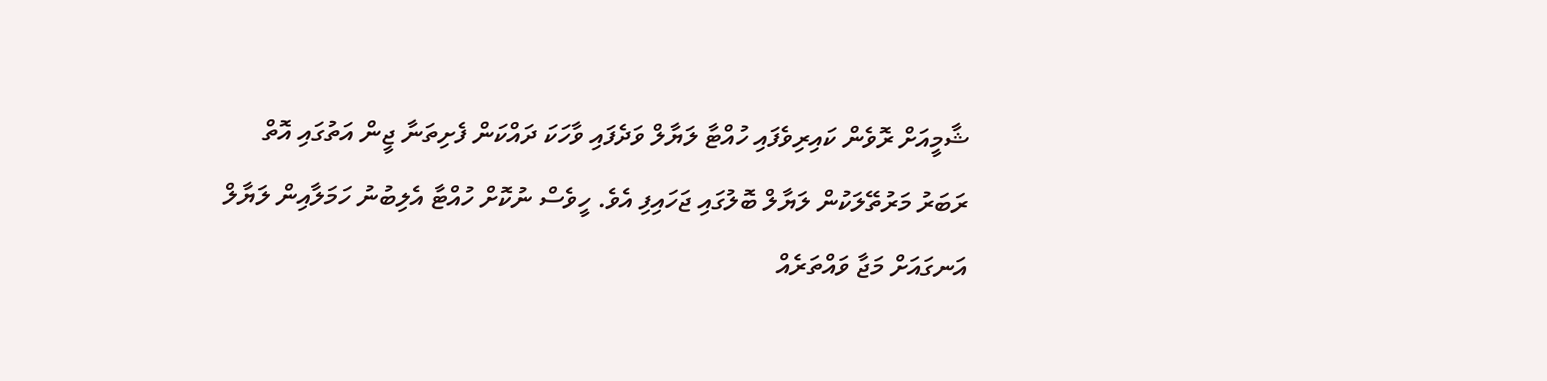ޝާމީއަށް ރޮވެން ކައިރިވެފައި ހުއްޓާ ލަޔާލް ވަދެފައި ވާހަކަ ދައްކަން ފެށިތަނާ ޖީން އަތުގައި އޮތް ރަބަރު މަރުތޭލަކުން ލަޔާލް ބޮލުގައި ޖަހައިފި އެވެ. ހީވެސް ނުކޮށް ހުއްޓާ އެލިބުނު ހަމަލާއިން ލަޔާލް އަނގައަށް މަޖާ ވައްތަރެއް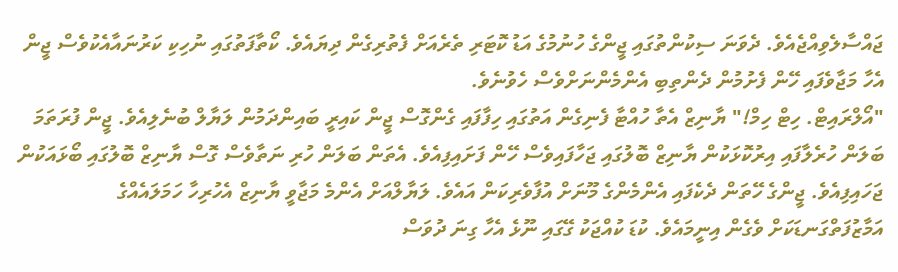ޖައްސާލެވިއްޖެއެވެ. ދެވަނަ ސިކުންތުގައި ޖީންގެ ހުނުމުގެ އަޑު ކޮޓަރި ތެރެއަށް ފެތުރިގެން ދިޔައެވެ. ކޯތާފަތުގައި ނުހިކި ކަރުނައާއެކުވެސް ޖީން އެހާ މަޖާވެފައި ހޭން ފެށުމުން ދެންތިބި އެންމެންނަށްވެސް ހެވުނެވެ.
"އޯލްރައިޓް. ހިޓް ހިމް!" ޔާނިޒް އެތާ ހުއްޓާ ފެނިގެން އަތުގައި ހިފާފައި ގެންގޮސް ޖީން ކައިރީ ބައިންދަމުން ލަޔާލް ބުނެލިއެވެ. ޖީން ފުރަތަމަ ބަލަން ހުރެލާފައި އިރުކޮޅަކުން ޔާނިޒް ބޮލުގައި ޖަހާފައިވެސް ހޭން ފަށައިފިއެވެ. އެތަން ބަލަން ހުރި ނަތާވެސް ގޮސް ޔާނިޒް ބޮލުގައި ބޯޅައަކުން ޖަހައިފިއެވެ. ޖީންގެ ހޭތަން ދެކެފައި އެންމެންގެ މޫނަށް އުފާވެރިކަން އައެވެ. ލަޔާލްއަށް އެންމެ މަޖާވީ ޔާނިޒް އެހުރިހާ ހަމަލައެއްގެ އަމާޒުފަތްގަނޑަކަށް ވެގެން އިނީމައެވެ. ކުޑަ ކުއްޖަކު ގޭގައި ނޫޅެ އެހާ ގިނަ ދުވަސް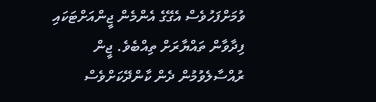ވުމަށްފަހުވެސް އެގޭގެ އެންމެން ޖީންއަށްޓަކައި ފިދާވާން ތައްޔާރަށް ތިއްބެވެ. ޖީން ރުއްސާލެވުމުން ދެން ކާންދޭކަށްވެސް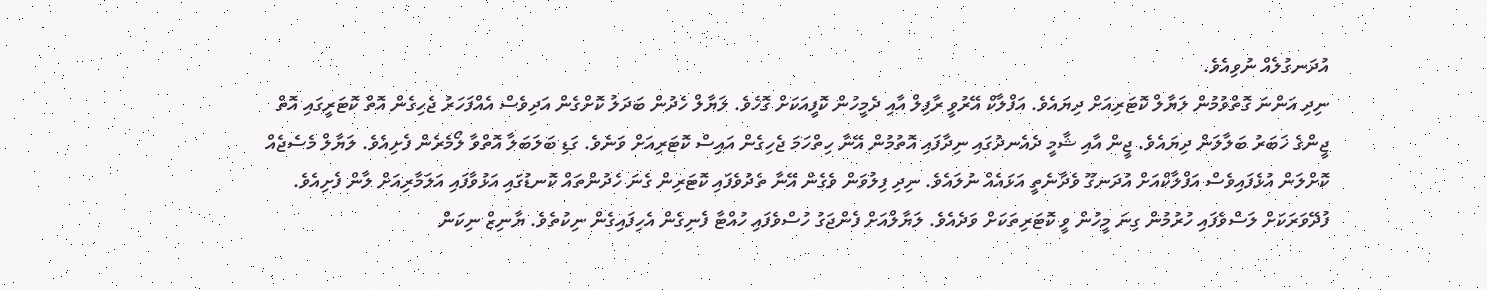އުދަނގުލެއް ނުވިއެވެ.
ނިދި އަންނަ ގޮތްވުމުން ލަޔާލް ކޮޓަރިއަށް ދިޔައެވެ. އަފްލާކް އޭރުވީ ރާފިލް އާއި ދެމީހުން ކޮފީއަކަށް ގޮހެވެ. ލަޔާލް ހެދުން ބަދަލު ކޮށްގެން އަދިވެސް އެއްފަހަރު ޖެހިގެން އޮތް ކޮޓަރީގައި އޮތް ޖީންގެ ޚަބަރު ބަލާލަން ދިޔައެވެ. ޖީން އާއި ޝާމީ ދެއެނދުގައި ނިދާފައި އޮތުމުން އޭނާ ހިތްހަމަ ޖެހިގެން އައިސް ކޮޓަރިއަށް ވަނެވެ. ގަޑި ބަލަބަލާ އޮތްވާ ލޯމެރެން ފެށިއެވެ. ލަޔާލް މެސެޖެއް ކޮށްލަން އުޅެފައިވެސް އަފްލާކްއަށް އުދަނގޫ ވެދާނެތީ އަޅައެއް ނުލައެވެ. ނިދި ފިލުވަން ވެގެން އޭނާ ތެދުވެފައި ކޮޓަރިން ގެނަ ހެދުންތައް ކޮނޑުގައި އަޅުވާފައި އަލަމާރިއަށް ލާން ފެށިއެވެ. ފުދޭވަރަކަށް ލަސްވެފައި ހުރުމުން ގިނަ މީހުން ވީ ކޮޓަރިތަކަށް ވަދެއެވެ. ލަޔާލްއަށް ފެންޖަގު ހުސްވެފައި ހުއްޓާ ފެނިގެން އެހިފައިގެން ނިކުތެވެ. ޔާނިޒް ނިކަން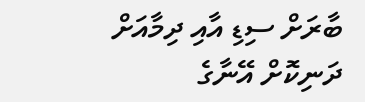ބާރަށް ސިޑި އާއި ދިމާއަށް ދަނިކޮށް އޭނާގެ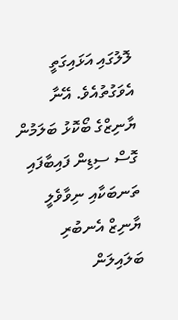ލޮލުގައި އަޅައިގަތީ އެވަގުތުއެވެ. އޭނާ ޔާނިޒްގެ ބޯކޮޅު ބަލަމުން ގޮސް ސިޑިން ފައިބާފައި ތަނބަކާއި ނިވާވެލީ ޔާނިޒް އެނބުރި ބަލައިލަން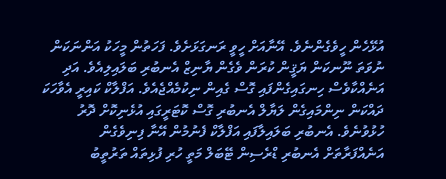އުޅޭހެން ހީވެގެންނެވެ. އޭނާއަށް ހީވީ ރަނގަޅަށެވެ. ފަހަތުން މީހަކު އަންނަކަން ނުވަތަ ނޫނކަން ޔަޤީން ކުރަން ވެގެން ޔާނިޒް އެނބުރި ބަލައިލިއެވެ. އަދި އަނެއްކާވެސް ހިނގައިގެންފައި ގޮސް ގެއިން ނިކުމެއްޖެއެވެ. އަފްލާކް ކައިރީ އެވާހަކަ ދައްކަން ނިންމައިގެން ލަޔާލް އެނބުރި ގޮސް ކޮޓަރީގައި އުޅެނިކޮށް ދޮރު ހުޅުވުނެވެ. އެނބުރި ބަލައިލާފައި އަފްލާކް ފެނުމުން އޭނާ ފިނިވެގެން އަނެއްފަރާތަށް އެނބުރި ޑްރެސިން ޓޭބަލް މަތީ ހުރި ފުޅިތައް ތަރުތީބު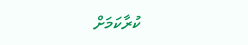ކުރާކަމަށް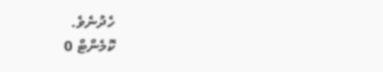ހެދުނެވެ.
ކޮމެންޓް 0